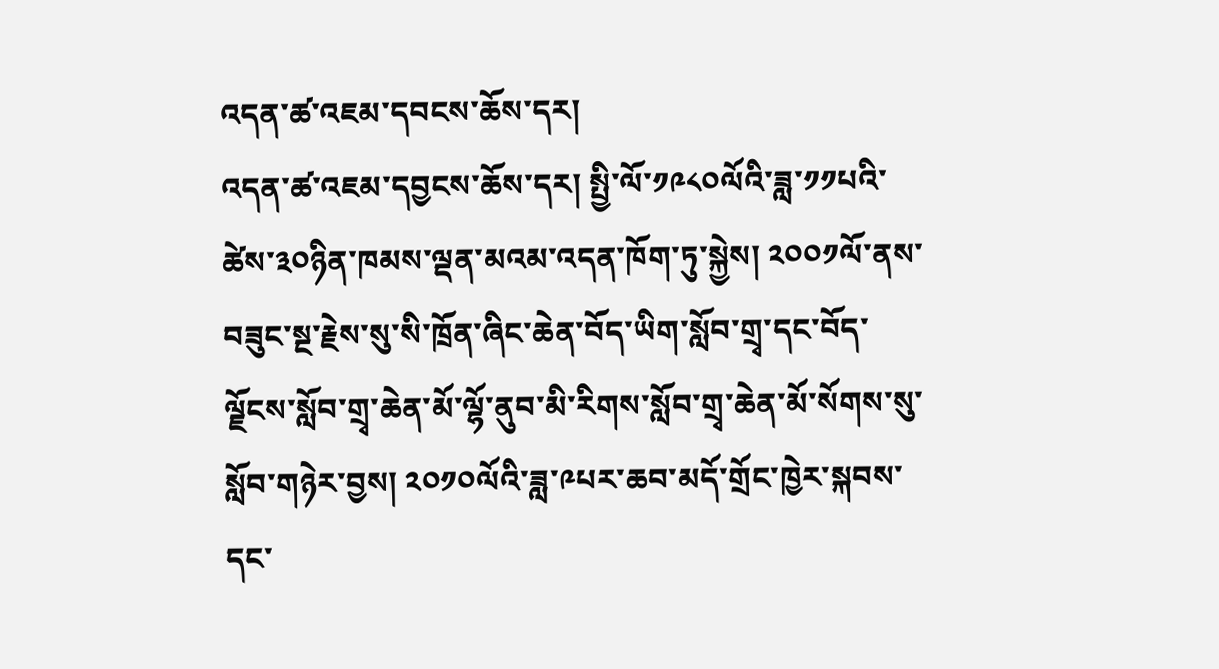འདན་ཚ་འཇམ་དབངས་ཆོས་དར།
འདན་ཚ་འཇམ་དབྱངས་ཆོས་དར། སྤྱི་ལོ་༡༩༨༠ལོའི་ཟླ་༡༡པའི་ཚེས་༣༠ཉིན་ཁམས་ལྡན་མའམ་འདན་ཁོག་ཏུ་སྐྱེས། ༢༠༠༡ལོ་ནས་བཟུང་སྔ་རྗེས་སུ་སི་ཁྲོན་ཞིང་ཆེན་བོད་ཡིག་སློབ་གྲྭ་དང་བོད་ལྗོངས་སློབ་གྲྭ་ཆེན་མོ་ལྷོ་ནུབ་མི་རིགས་སློབ་གྲྭ་ཆེན་མོ་སོགས་སུ་སློབ་གཉེར་བྱས། ༢༠༡༠ལོའི་ཟླ་༩པར་ཆབ་མདོ་གྲོང་ཁྱེར་སྐབས་དང་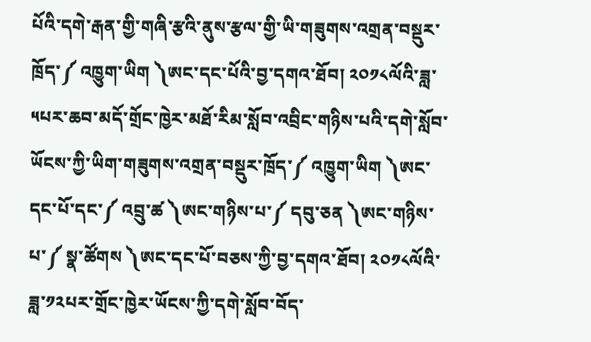པོའི་དགེ་རྒན་གྱི་གཞི་རྩའི་ནུས་རྩལ་གྱི་ཡི་གཟུགས་འགྲན་བསྡུར་ཁྲོད་༼ འཁྱུག་ཡིག ༽ཨང་དང་པོའི་བྱ་དགའ་ཐོབ། ༢༠༡༨ལོའི་ཟླ་༥པར་ཆབ་མདོ་གྲོང་ཁྱེར་མཐོ་རིམ་སློབ་འབྲིང་གཉིས་པའི་དགེ་སློབ་ཡོངས་ཀྱི་ཡིག་གཟུགས་འགྲན་བསྡུར་ཁྲོད་༼ འཁྱུག་ཡིག ༽ཨང་དང་པོ་དང་༼ འབྲུ་ཚ ༽ཨང་གཉིས་པ་༼ དབུ་ཅན ༽ཨང་གཉིས་པ་༼ སྣ་ཚོགས ༽ཨང་དང་པོ་བཅས་ཀྱི་བྱ་དགའ་ཐོབ། ༢༠༡༨ལོའི་ཟླ་༡༢པར་གྲོང་ཁྱེར་ཡོངས་ཀྱི་དགེ་སློབ་བོད་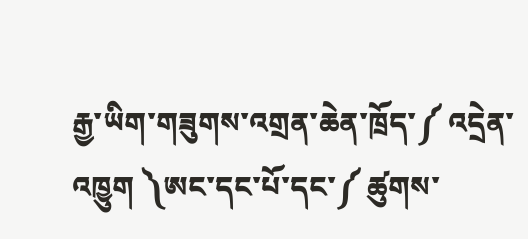རྒྱ་ཡིག་གཟུགས་འགྲན་ཆེན་ཁྲོད་༼ འདྲེན་འཁྱུག ༽ཨང་དང་པོ་དང་༼ ཚུགས་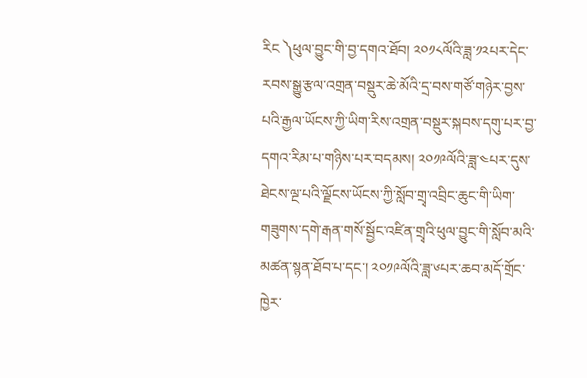རིང ༽ཕུལ་བྱུང་གི་བྱ་དགའ་ཐོབ། ༢༠༡༨ལོའི་ཟླ་༡༢པར་དེང་རབས་སྒྱུ་རྩལ་འགྲན་བསྡུར་ཆེ་མོའི་དྲ་བས་གཙོ་གཉེར་བྱས་པའི་རྒྱལ་ཡོངས་ཀྱི་ཡིག་རིས་འགྲན་བསྡུར་སྐབས་དགུ་པར་བྱ་དགའ་རིམ་པ་གཉིས་པར་བདམས། ༢༠༡༩ལོའི་ཟླ་༤པར་དུས་ཐེངས་ལྔ་པའི་ལྗོངས་ཡོངས་ཀྱི་སློབ་གྲྭ་འབྲིང་ཆུང་གི་ཡིག་གཟུགས་དགེ་རྒན་གསོ་སྦྱོང་འཛིན་གྲྭའི་ཕུལ་བྱུང་གི་སློབ་མའི་མཚན་སྙན་ཐོབ་པ་དང་། ༢༠༡༩ལོའི་ཟླ་༦པར་ཆབ་མདོ་གྲོང་ཁྱེར་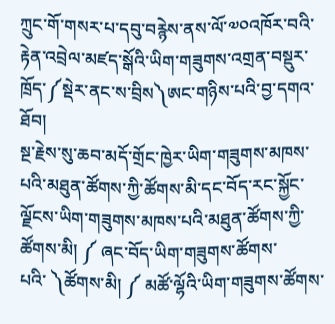ཀྲུང་གོ་གསར་པ་དབུ་བརྙེས་ནས་ལོ་༧༠འཁོར་བའི་རྟེན་འབྲེལ་མཛད་སྒོའི་ཡིག་གཟུགས་འགྲན་བསྡུར་ཁྲོད་༼སྡེར་ནང་ས་བྲིས༽ཨང་གཉིས་པའི་བྱ་དགའ་ཐོབ།
སྔ་རྗེས་སུ་ཆབ་མདོ་གྲོང་ཁྱེར་ཡིག་གཟུགས་མཁས་པའི་མཐུན་ཚོགས་ཀྱི་ཚོགས་མི་དང་བོད་རང་སྐྱོང་ལྗོངས་ཡིག་གཟུགས་མཁས་པའི་མཐུན་ཚོགས་ཀྱི་ཚོགས་མི། ༼ ཞང་བོད་ཡིག་གཟུགས་ཚོགས་པའི་ ༽ཚོགས་མི། ༼ མཚོ་ལྷོའི་ཡིག་གཟུགས་ཚོགས་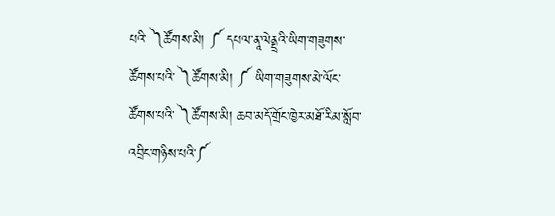པའི་ ༽ཚོགས་མི། ༼ དཔལ་ནཱ་ལེནྡྲའི་ཡིག་གཟུགས་ཚོགས་པའི་ ༽ཚོགས་མི། ༼ ཡིག་གཟུགས་མེ་ལོང་ཚོགས་པའི་ ༽ཚོགས་མི། ཆབ་མདོ་གྲོང་ཁྱེར་མཐོ་རིམ་སློབ་འབྲིང་གཉིས་པའི་༼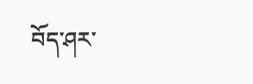བོད་ཤར་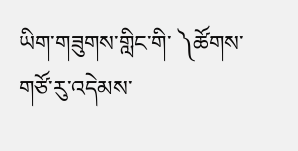ཡིག་གཟུགས་གླིང་གི་ ༽ཚོགས་གཙོ་རུ་འདེམས་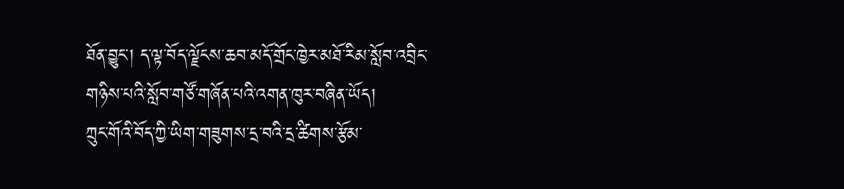ཐོན་བྱུང་། ད་ལྟ་བོད་ལྗོངས་ཆབ་མདོ་གྲོང་ཁྱེར་མཐོ་རིམ་སློབ་འབྲིང་གཉིས་པའི་སློབ་གཙོ་གཞོན་པའི་འགན་ཁུར་བཞིན་ཡོད།
ཀྲུང་གོའི་བོད་ཀྱི་ཡིག་གཟུགས་དྲ་བའི་དྲ་ཚིགས་རྩོམ་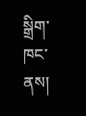སྒྲིག་ཁང་ནས།